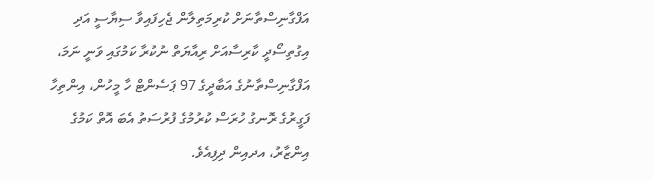އަފްގާނިސްތާނަށް ކުރިމަތިލާން ޖެހިފައިވާ ސިޔާސީ އަދި އިގުތިސޯދީ ކާރިސާއަށް ރިއާޔަތް ނުކުރާ ކަމުގައި ވަނީ ނަމަ، އަފްގާނިސްތާނުގެ އަބާދީގެ 97 ޕަސެންޓް ހާ މީހުން، އިންތިހާ ފަގީރުގެ ރޮނގު ހުރަސް ކުރުމުގެ ފުރުސަތު އެބަ އޮތް ކަމުގެ އިންޒާރު، އދއިން ދިފިއެވެ.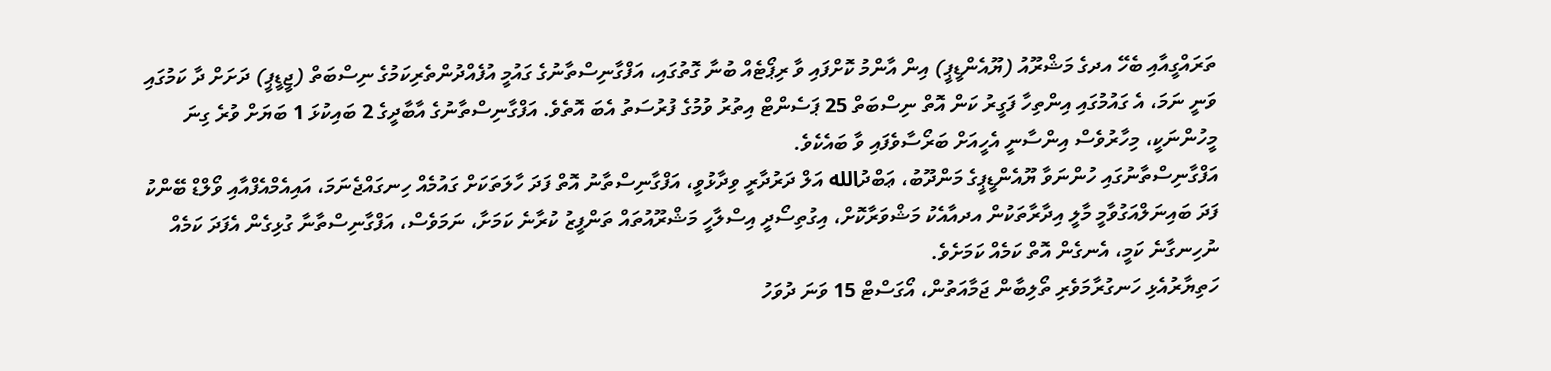ތަރައްގީއާއި ބެހޭ އދގެ މަޝްރޫއު (ޔޫއެންޑީޕީ) އިން އާންމު ކޮށްފައި ވާ ރިޕޯޓެއް ބުނާ ގޮތުގައި، އަފްގާނިސްތާނުގެ ގައުމީ އުފެއްދުންތެރިކަމުގެ ނިސްބަތް (ޖީޑީޕީ) ދަށަށް ދާ ކަމުގައި ވަނީ ނަމަ، އެ ގައުމުގައި އިންތިހާ ފަގީރު ކަން އޮތް ނިސްބަތް 25 ޕަސެންޓް އިތުރު ވުމުގެ ފުރުސަތު އެބަ އޮތެވެ. އަފްގާނިސްތާނުގެ އާބާދީގެ 2 ބައިކުޅަ 1 ބަޔަށް ވުރެ ގިނަ މީހުންނަކީ، މިހާރުވެސް އިންސާނީ އެހީއަށް ބަރޯސާވެފައި ވާ ބައެކެވެ.
އަފްގާނިސްތާނުގައި ހުންނަވާ ޔޫއެންޑީޕީގެ މަންދޫބު، ޢަބްދުالله އަލް ދަރުދާރީ ވިދާޅުވީ، އަފްގާނިސްތާނު އޮތް ފަދަ ހާލަތަކަށް ގައުމެއް ހިނގައްޖެނަމަ، އައިއެމްއެފްއާއި ވޯލްޑް ބޭންކު ފަދަ ބައިނަލްއަގުވާމީ މާލީ އިދާރާތަކުން އދއާއެކު މަޝްވަރާކޮށް، އިގުތިސޯދީ އިސްލާހީ މަޝްރޫއުތައް ތަންފީޒު ކުރާނެ ކަމަށާ، ނަމަވެސް، އަފްގާނިސްތާނާ ގުޅިގެން އެފަދަ ކަމެއް ނުހިނގާނެ ކަމީ، އެނގެން އޮތް ކަމެއް ކަމަށެވެ.
ހަތިޔާރުއެޅި ހަނގުރާމަވެރި ތޯލިބާން ޖަމާއަތުން، އޯގަސްޓް 15 ވަނަ ދުވަހު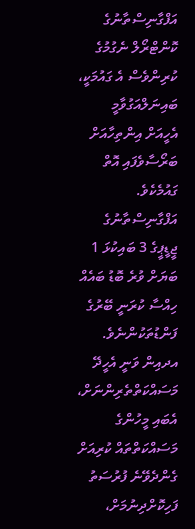އަފްގާނިސްތާނުގެ ކޮންޓްރޯލް ނެގުމުގެ ކުރިންވެސް އެ ގައުމަކީ، ބައިނަލްއަގުވާމީ އެހީއަށް އިންތިހާއަށް ބަރޯސާވެފައި އޮތް ގައުމެކެވެ. އަފްގާނިސްތާނުގެ ޖީޑީޕީގެ 3 ބައިކުޅަ 1 ބަޔަށް ވުރެ ބޮޑު ބައެއް ހިއްސާ ކުރަނީ ބޭރުގެ ފަންޑުތަކުންނެވެ.
އދއިން ވަނީ އެހީދޭ މަސައްކަތްތެރިންނަށް، އެބައި މީހުންގެ މަސައްކަތްތައް ކުރިއަށް ގެންދެވޭނެ ފުރުސަތު ފަހިކޮށްދިނުމަށް،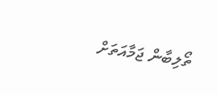ތޯލިބާން ޖަމާއަތަށް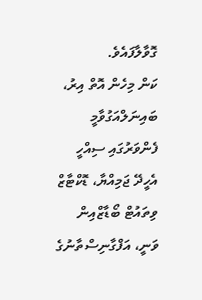ގޮވާލާފައެވެ.
ކަން މިހެން އޮތް އިރު، ބައިނަލްއަގުވާމީ ފެންވަރުގައި ސިއްހީ އެހީދޭ ޖަމިއްޔާ، ޑޮކްޓާޒް ވިތައުޓް ބޯޑާޒްއިން ވަނީ، އަފްގާނިސްތާނުގެ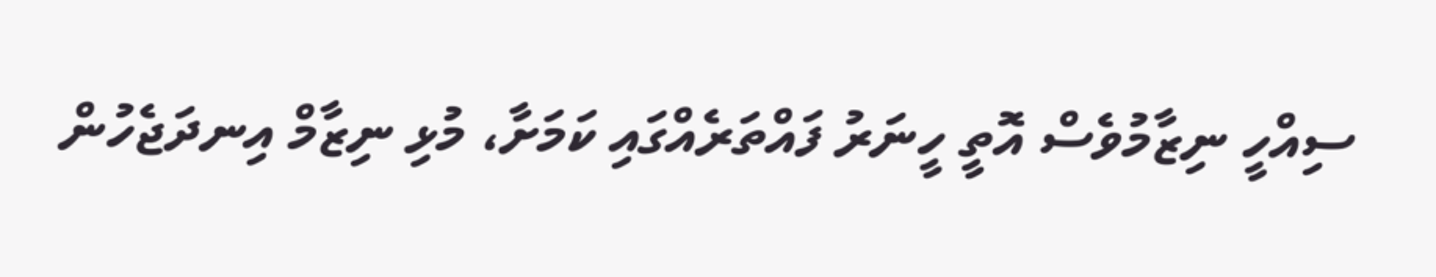ސިއްހީ ނިޒާމުވެސް އޮތީ ހީނަރު ފައްތަރެއްގައި ކަމަށާ، މުޅި ނިޒާމް އިނދަޖެހުން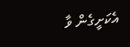އެކަށީގެން ވާ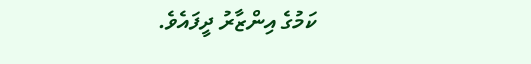ކަމުގެ އިންޒާރު ދީފައެވެ.